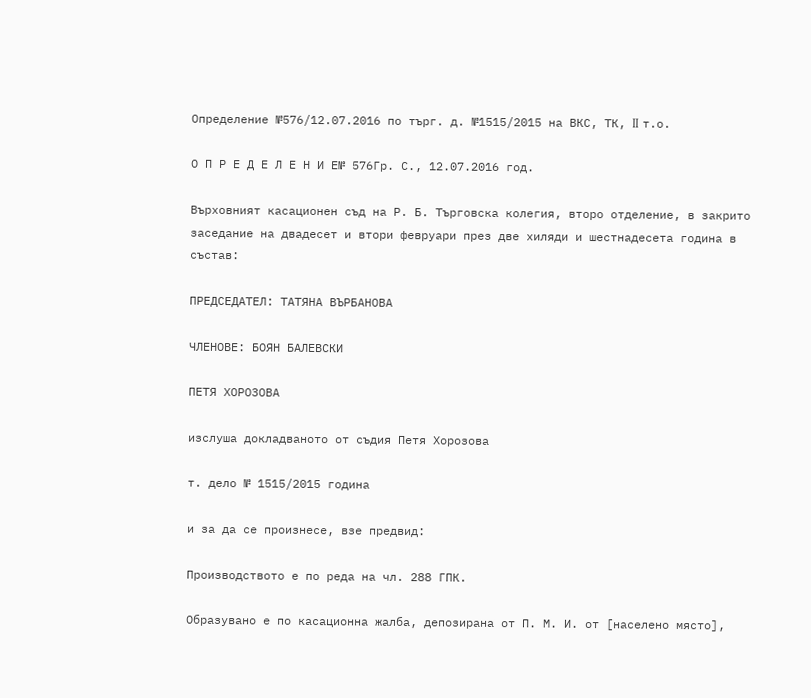Определение №576/12.07.2016 по търг. д. №1515/2015 на ВКС, ТК, II т.о.

О П Р Е Д Е Л Е Н И Е№ 576Гр. С., 12.07.2016 год.

Върховният касационен съд на Р. Б. Търговска колегия, второ отделение, в закрито заседание на двадесет и втори февруари през две хиляди и шестнадесета година в състав:

ПРЕДСЕДАТЕЛ: ТАТЯНА ВЪРБАНОВА

ЧЛЕНОВЕ: БОЯН БАЛЕВСКИ

ПЕТЯ ХОРОЗОВА

изслуша докладваното от съдия Петя Хорозова

т. дело № 1515/2015 година

и за да се произнесе, взе предвид:

Производството е по реда на чл. 288 ГПК.

Образувано е по касационна жалба, депозирана от П. М. И. от [населено място],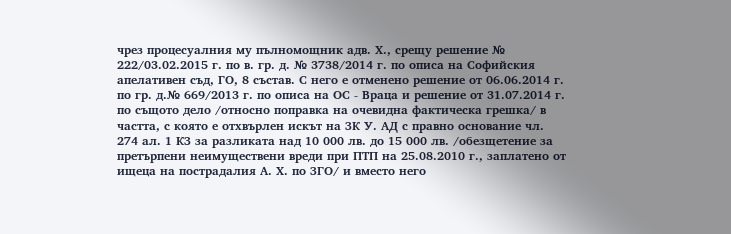чрез процесуалния му пълномощник адв. Х., срещу решение № 222/03.02.2015 г. по в. гр. д. № 3738/2014 г. по описа на Софийския апелативен съд, ГО, 8 състав. С него е отменено решение от 06.06.2014 г. по гр. д.№ 669/2013 г. по описа на ОС - Враца и решение от 31.07.2014 г. по същото дело /относно поправка на очевидна фактическа грешка/ в частта, с която е отхвърлен искът на ЗК У. АД с правно основание чл. 274 ал. 1 КЗ за разликата над 10 000 лв. до 15 000 лв. /обезщетение за претърпени неимуществени вреди при ПТП на 25.08.2010 г., заплатено от ищеца на пострадалия А. Х. по ЗГО/ и вместо него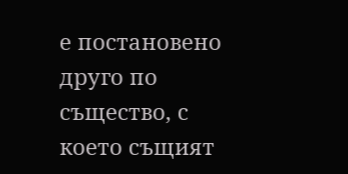е постановено друго по същество, с което същият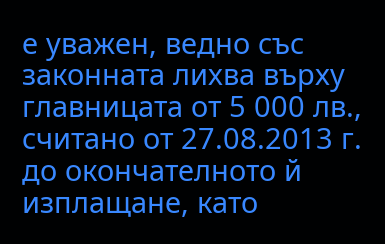е уважен, ведно със законната лихва върху главницата от 5 000 лв., считано от 27.08.2013 г. до окончателното й изплащане, като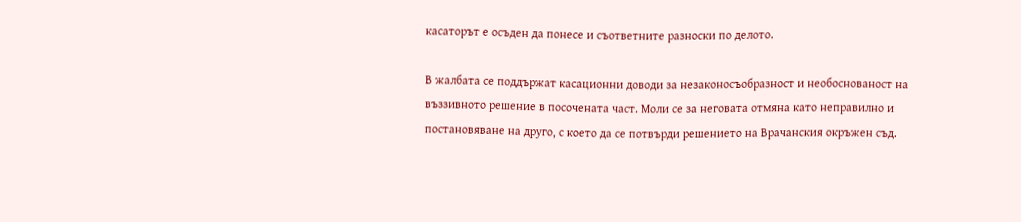касаторът е осъден да понесе и съответните разноски по делото.

В жалбата се поддържат касационни доводи за незаконосъобразност и необоснованост на въззивното решение в посочената част. Моли се за неговата отмяна като неправилно и постановяване на друго, с което да се потвърди решението на Врачанския окръжен съд.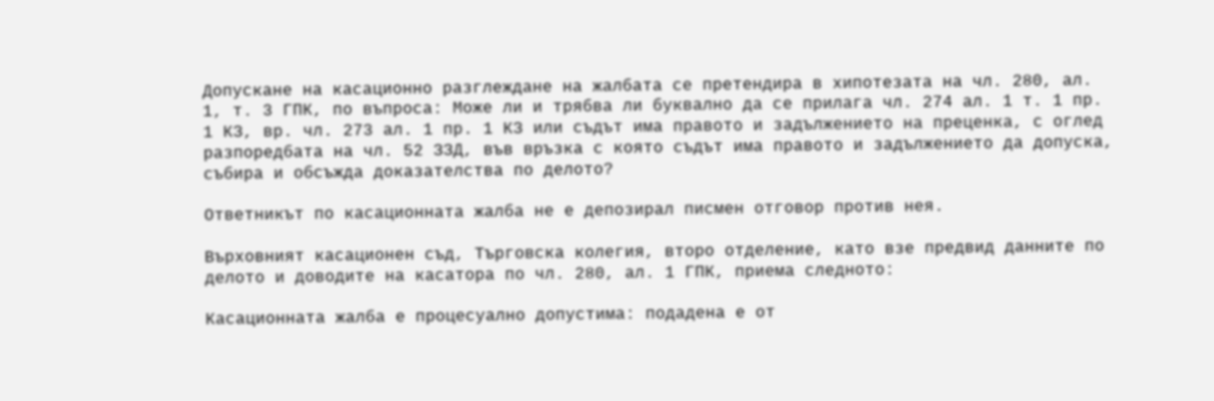Допускане на касационно разглеждане на жалбата се претендира в хипотезата на чл. 280, ал. 1, т. 3 ГПК, по въпроса: Може ли и трябва ли буквално да се прилага чл. 274 ал. 1 т. 1 пр. 1 КЗ, вр. чл. 273 ал. 1 пр. 1 КЗ или съдът има правото и задължението на преценка, с оглед разпоредбата на чл. 52 ЗЗД, във връзка с която съдът има правото и задължението да допуска, събира и обсъжда доказателства по делото?

Ответникът по касационната жалба не е депозирал писмен отговор против нея.

Върховният касационен съд, Търговска колегия, второ отделение, като взе предвид данните по делото и доводите на касатора по чл. 280, ал. 1 ГПК, приема следното:

Касационната жалба е процесуално допустима: подадена е от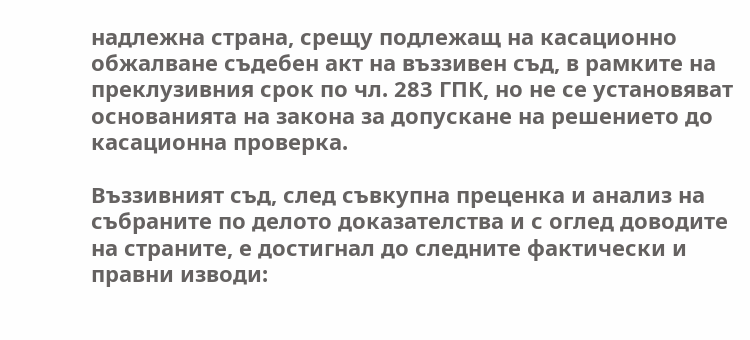надлежна страна, срещу подлежащ на касационно обжалване съдебен акт на въззивен съд, в рамките на преклузивния срок по чл. 283 ГПК, но не се установяват основанията на закона за допускане на решението до касационна проверка.

Въззивният съд, след съвкупна преценка и анализ на събраните по делото доказателства и с оглед доводите на страните, е достигнал до следните фактически и правни изводи: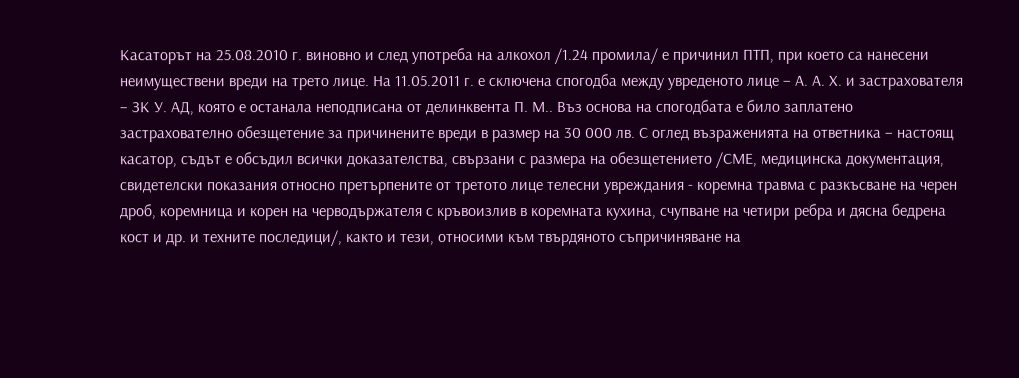Касаторът на 25.08.2010 г. виновно и след употреба на алкохол /1.24 промила/ е причинил ПТП, при което са нанесени неимуществени вреди на трето лице. На 11.05.2011 г. е сключена спогодба между увреденото лице – А. А. Х. и застрахователя – ЗК У. АД, която е останала неподписана от делинквента П. М.. Въз основа на спогодбата е било заплатено застрахователно обезщетение за причинените вреди в размер на 30 000 лв. С оглед възраженията на ответника – настоящ касатор, съдът е обсъдил всички доказателства, свързани с размера на обезщетението /СМЕ, медицинска документация, свидетелски показания относно претърпените от третото лице телесни увреждания - коремна травма с разкъсване на черен дроб, коремница и корен на черводържателя с кръвоизлив в коремната кухина, счупване на четири ребра и дясна бедрена кост и др. и техните последици/, както и тези, относими към твърдяното съпричиняване на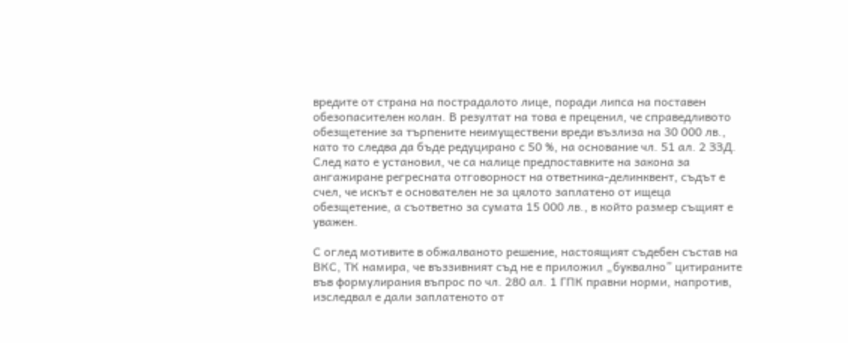вредите от страна на пострадалото лице, поради липса на поставен обезопасителен колан. В резултат на това е преценил, че справедливото обезщетение за търпените неимуществени вреди възлиза на 30 000 лв., като то следва да бъде редуцирано с 50 %, на основание чл. 51 ал. 2 ЗЗД. След като е установил, че са налице предпоставките на закона за ангажиране регресната отговорност на ответника-делинквент, съдът е счел, че искът е основателен не за цялото заплатено от ищеца обезщетение, а съответно за сумата 15 000 лв., в който размер същият е уважен.

С оглед мотивите в обжалваното решение, настоящият съдебен състав на ВКС, ТК намира, че въззивният съд не е приложил „буквално” цитираните във формулирания въпрос по чл. 280 ал. 1 ГПК правни норми, напротив, изследвал е дали заплатеното от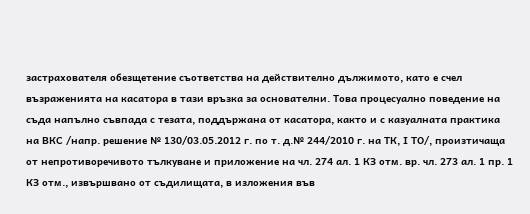застрахователя обезщетение съответства на действително дължимото, като е счел възраженията на касатора в тази връзка за основателни. Това процесуално поведение на съда напълно съвпада с тезата, поддържана от касатора, както и с казуалната практика на ВКС /напр. решение № 130/03.05.2012 г. по т. д.№ 244/2010 г. на ТК, І ТО/, произтичаща от непротиворечивото тълкуване и приложение на чл. 274 ал. 1 КЗ отм. вр. чл. 273 ал. 1 пр. 1 КЗ отм., извършвано от съдилищата, в изложения във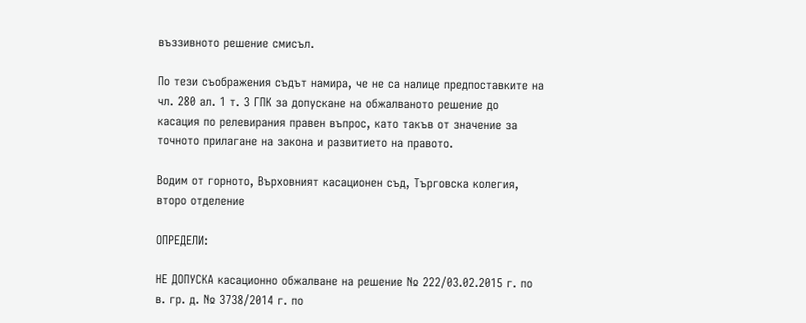въззивното решение смисъл.

По тези съображения съдът намира, че не са налице предпоставките на чл. 280 ал. 1 т. 3 ГПК за допускане на обжалваното решение до касация по релевирания правен въпрос, като такъв от значение за точното прилагане на закона и развитието на правото.

Водим от горното, Върховният касационен съд, Търговска колегия, второ отделение

ОПРЕДЕЛИ:

НЕ ДОПУСКА касационно обжалване на решение № 222/03.02.2015 г. по в. гр. д. № 3738/2014 г. по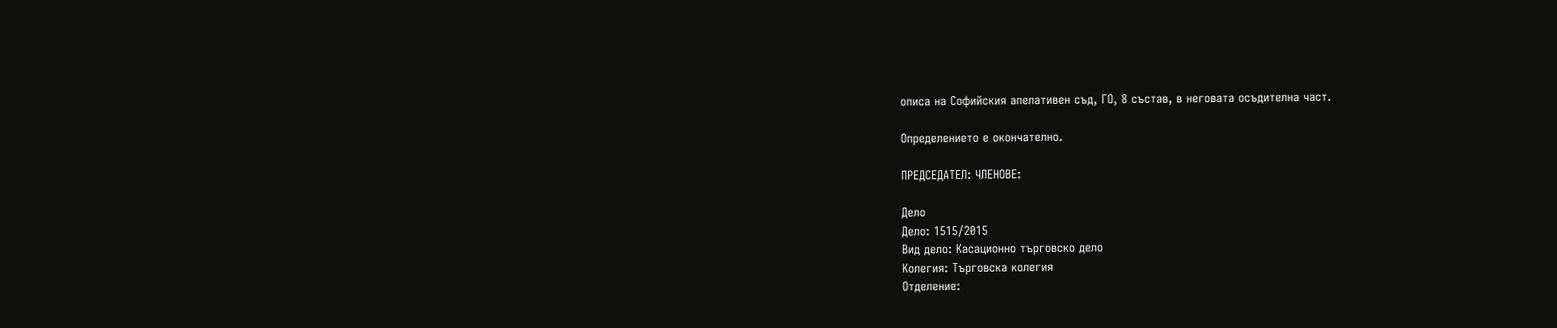описа на Софийския апелативен съд, ГО, 8 състав, в неговата осъдителна част.

Определението е окончателно.

ПРЕДСЕДАТЕЛ: ЧЛЕНОВЕ:

Дело
Дело: 1515/2015
Вид дело: Касационно търговско дело
Колегия: Търговска колегия
Отделение: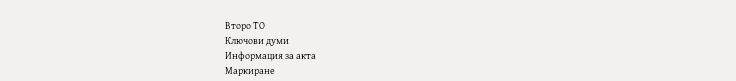Второ ТО
Ключови думи
Информация за акта
Маркиране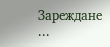Зареждане ...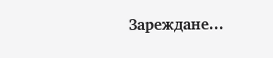Зареждане...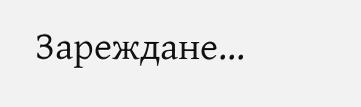Зареждане...